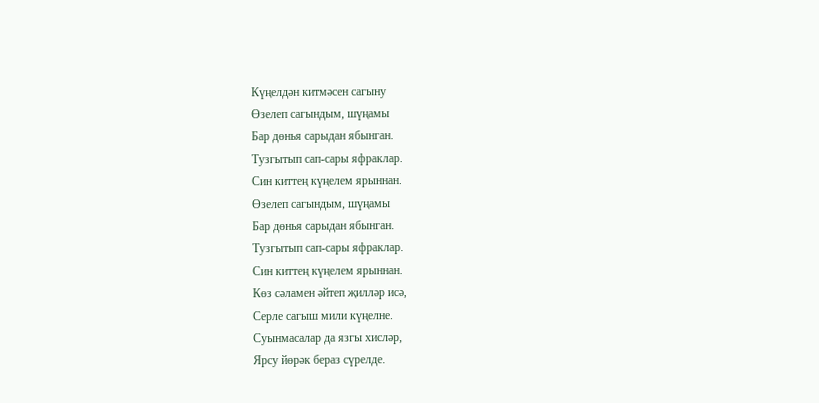Күңелдән китмәсен сагыну
Өзелеп сагындым, шүңамы
Бар дөнья сарыдан ябынган.
Тузгытып сап-сары яфраклар.
Син киттең күңелем ярыннан.
Өзелеп сагындым, шүңамы
Бар дөнья сарыдан ябынган.
Тузгытып сап-сары яфраклар.
Син киттең күңелем ярыннан.
Көз сәламен әйтеп җилләр исә,
Серле сагыш мили күңелне.
Суынмасалар да язгы хисләр,
Ярсу йөрәк бераз сүрелде.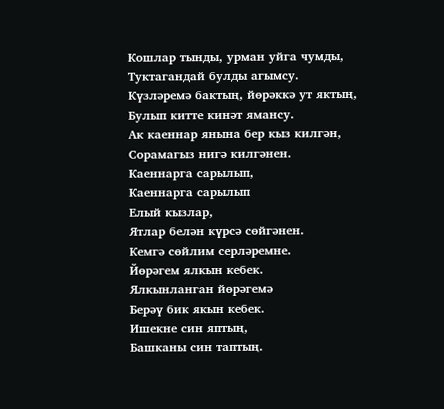Кошлар тынды, урман уйга чумды,
Туктагандай булды агымсу.
Күзләремә бактың, йөрәккә ут яктың,
Булып китте кинәт ямансу.
Ак каеннар янына бер кыз килгән,
Сорамагыз нигә килгәнен.
Каеннарга сарылып,
Каеннарга сарылып
Елый кызлар,
Ятлар белән күрсә сөйгәнен.
Кемгә сөйлим серләремне.
Йөрәгем ялкын кебек.
Ялкынланган йөрәгемә
Берәү бик якын кебек.
Ишекне син яптың,
Башканы син таптың.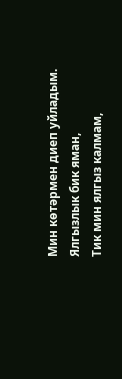Мин көтәрмен диеп уйладым.
Ялгызлык бик яман,
Тик мин ялгыз калмам,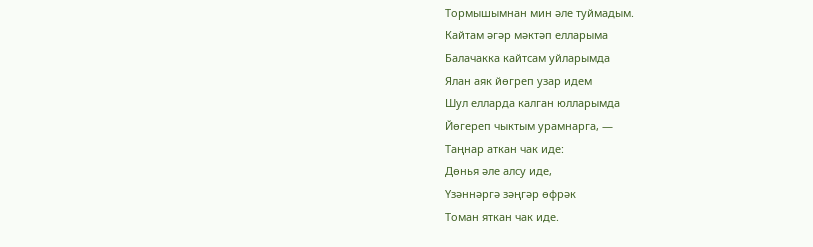Тормышымнан мин әле туймадым.
Кайтам әгәр мәктәп елларыма
Балачакка кайтсам уйларымда
Ялан аяк йөгреп узар идем
Шул елларда калган юлларымда
Йөгереп чыктым урамнарга, —
Таңнар аткан чак иде:
Дөнья әле алсу иде,
Үзәннәргә зәңгәр өфрәк
Томан яткан чак иде.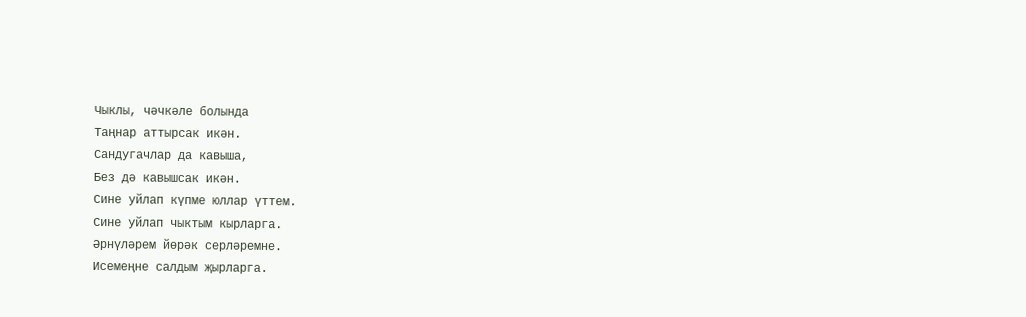Чыклы, чәчкәле болында
Таңнар аттырсак икән.
Сандугачлар да кавыша,
Без дә кавышсак икән.
Сине уйлап күпме юллар үттем.
Сине уйлап чыктым кырларга.
Әрнүләрем йөрәк серләремне.
Исемеңне салдым җырларга.